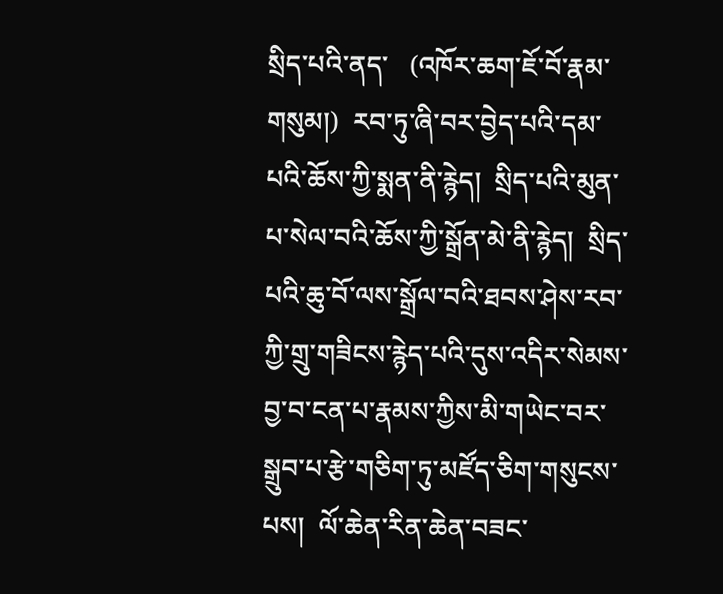སྲིད་པའི་ནད་   (འཁོར་ཆག་ཇོ་བོ་རྣམ་གསུམ།)  རབ་ཏུ་ཞི་བར་བྱེད་པའི་དམ་པའི་ཆོས་ཀྱི་སྨན་ནི་རྙེད།  སྲིད་པའི་མུན་པ་སེལ་བའི་ཆོས་ཀྱི་སྒྲོན་མེ་ནི་རྙེད།  སྲིད་པའི་ཆུ་བོ་ལས་སྒྲོལ་བའི་ཐབས་ཤེས་རབ་ཀྱི་གྲུ་གཟིངས་རྙེད་པའི་དུས་འདིར་སེམས་བྱ་བ་ངན་པ་རྣམས་ཀྱིས་མི་གཡེང་བར་སྒྲུབ་པ་རྩེ་གཅིག་ཏུ་མཛོད་ཅིག་གསུངས་པས།  ལོ་ཆེན་རིན་ཆེན་བཟང་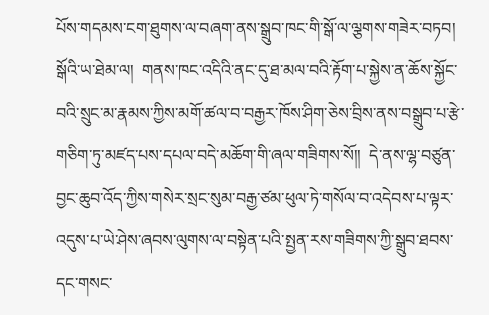པོས་གདམས་ངག་ཐུགས་ལ་བཞག་ནས་སྒྲུབ་ཁང་གི་སྒོ་ལ་ལྕགས་གཟེར་བཏབ།  སྒོའི་ཡ་ཐེམ་ལ།  གནས་ཁང་འདིའི་ནང་དུ་ཐ་མལ་བའི་རྟོག་པ་སྐྱེས་ན་ཆོས་སྐྱོང་བའི་སྲུང་མ་རྣམས་ཀྱིས་མགོ་ཚལ་བ་བརྒྱར་ཁོས་ཤིག་ཅེས་བྲིས་ནས་བསྒྲུབ་པ་རྩེ་གཅིག་ཏུ་མཛད་པས་དཔལ་བདེ་མཆོག་གི་ཞལ་གཟིགས་སོ།།  དེ་ནས་ལྷ་བཙུན་བྱང་ཆུབ་འོད་ཀྱིས་གསེར་སྲང་སུམ་བརྒྱ་ཙམ་ཕུལ་ཏེ་གསོལ་བ་འདེབས་པ་ལྟར་འདུས་པ་ཡེ་ཤེས་ཞབས་ལུགས་ལ་བསྟེན་པའི་སྤྱན་རས་གཟིགས་ཀྱི་སྒྲུབ་ཐབས་དང་གསང་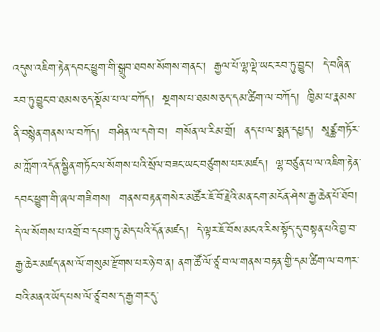འདུས་འཇིག་རྟེན་དབང་ཕྱུག་གི་སྒྲུབ་ཐབས་སོགས་གནང་།  རྒྱལ་པོ་ལྷ་ལྡེ་ཡང་རབ་ཏུ་བྱུང་།  དེ་བཞིན་རབ་ཏུ་བྱུང་བ་ཐམས་ཅད་སྡོམ་པ་ལ་བཀོད།  སྔགས་པ་ཐམས་ཅད་དམ་ཚིག་ལ་བཀོད།  ཁྱིམ་པ་རྣམས་ནི་བསྙེན་གནས་ལ་བཀོད།  གཤིན་ལ་དགེ་བ།  གསོན་ལ་རིམ་གྲོ།  ནད་པ་ལ་སྨན་དཔྱད།  སཱཙྪ་གཏོར་མ་ཀློག་འདོན་སྦྱིན་གཏོང་ལ་སོགས་པའི་སྲོལ་བཟང་ཡང་བཙུགས་པར་མཛད།  ལྷ་བཙུན་པ་ལ་འཇིག་རྟེན་དབང་ཕྱུག་གི་ཞལ་གཟིགས།  གནས་བརྟན་གསེར་མཚོར་ཇོ་བོ་རྗེའི་མན་ངག་མངོན་ཤེས་རྒྱ་ཆེན་པོ་ཐོབ།  དེ་ལ་སོགས་པ་འགྲོ་བ་དཔག་ཏུ་མེད་པའི་དོན་མཛད།  དེ་ལྟར་ཇོ་བོས་མངའ་རིས་སྟོད་དུ་བསྟན་པའི་བྱ་བ་རྒྱ་ཆེར་མཛད་ནས་ལོ་གསུམ་རྫོགས་པར་ཉེ་བ་ན། ནག་ཚོ་ལོ་ཙཱ་བ་ལ་གནས་བརྟན་གྱི་དམ་ཚིག་ལ་བཀར་བའི་མནའ་ཡོད་པས་ལོ་ཙཱ་བས་ད་རྒྱ་གར་དུ་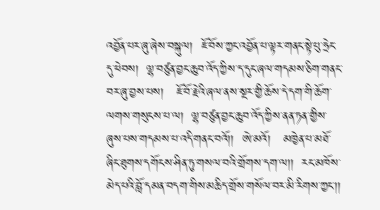འབྱོན་པར་ཞུ་ཞེས་བསྐུལ།  ཇོ་བོས་ཀྱང་འབྱོན་པ་ལྟར་གནང་སྟེ་པུ་ཧྲེང་དུ་ཕེབས།  ལྷ་བཙུན་བྱང་ཆུབ་འོད་ཀྱིས་ད་དུང་ཞལ་གདམས་ཅིག་གནང་བར་ཞུ་བྱས་པས།   ཇོ་བོ་རྗེའི་ཞལ་ནས་སྔར་གྱི་ཆོས་དེ་དག་གི་ཆོག་ལགས་གསུངས་པ་ལ།  ལྷ་བཙུན་བྱང་ཆུབ་འོད་ཀྱིས་ནན་ཏན་གྱིས་ཞུས་པས་གདམས་པ་འདི་གནང་བའོ།།  ཨེ་མའོ།   མཁྱེན་པ་མཐོ་ཞིང་ཐུགས་དགོངས་ཤིན་ཏུ་གསལ་བའི་གྲོགས་དག་ལ།།  རང་མཁོས་མེད་པའི་བློ་དམན་བདག་གིས་མཆིད་གྲོས་གསོལ་བར་མི་རིགས་ཀྱང་།།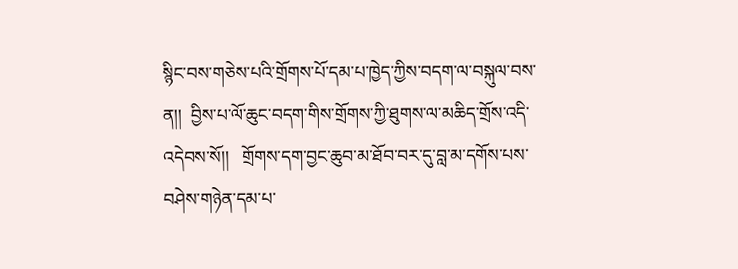སྙིང་བས་གཅེས་པའི་གྲོགས་པོ་དམ་པ་ཁྱེད་ཀྱིས་བདག་ལ་བསྐུལ་བས་ན།།  བྱིས་པ་ལོ་ཆུང་བདག་གིས་གྲོགས་ཀྱི་ཐུགས་ལ་མཆིད་གྲོས་འདི་འདེབས་སོ།།   གྲོགས་དག་བྱང་ཆུབ་མ་ཐོབ་བར་དུ་བླ་མ་དགོས་པས་བཤེས་གཉེན་དམ་པ་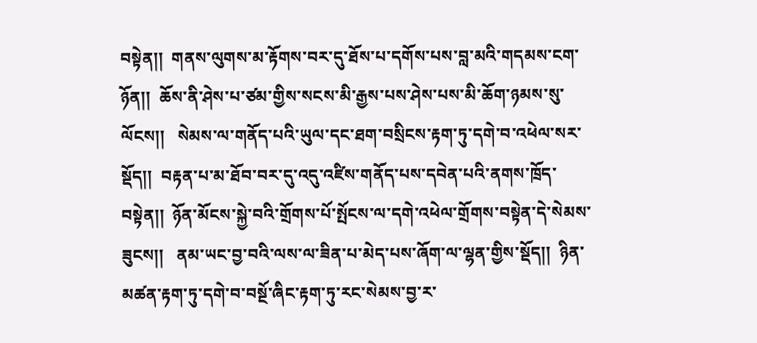བསྟེན།།  གནས་ལུགས་མ་རྟོགས་བར་དུ་ཐོས་པ་དགོས་པས་བླ་མའི་གདམས་ངག་ཉོན།།  ཆོས་ནི་ཤེས་པ་ཙམ་གྱིས་སངས་མི་རྒྱས་པས་ཤེས་པས་མི་ཆོག་ཉམས་སུ་ལོངས།།   སེམས་ལ་གནོད་པའི་ཡུལ་དང་ཐག་བསྲིངས་རྟག་ཏུ་དགེ་བ་འཕེལ་སར་སྡོད།།  བརྟན་པ་མ་ཐོབ་བར་དུ་འདུ་འཛིས་གནོད་པས་དབེན་པའི་ནགས་ཁྲོད་བསྟེན།།  ཉོན་མོངས་སྐྱེ་བའི་གྲོགས་པོ་སྤོངས་ལ་དགེ་འཕེལ་གྲོགས་བསྟེན་དེ་སེམས་ཟུངས།།   ནམ་ཡང་བྱ་བའི་ལས་ལ་ཟིན་པ་མེད་པས་ཞོག་ལ་ལྷན་གྱིས་སྡོད།།  ཉིན་མཚན་རྟག་ཏུ་དགེ་བ་བསྔོ་ཞིང་རྟག་ཏུ་རང་སེམས་བྱ་ར་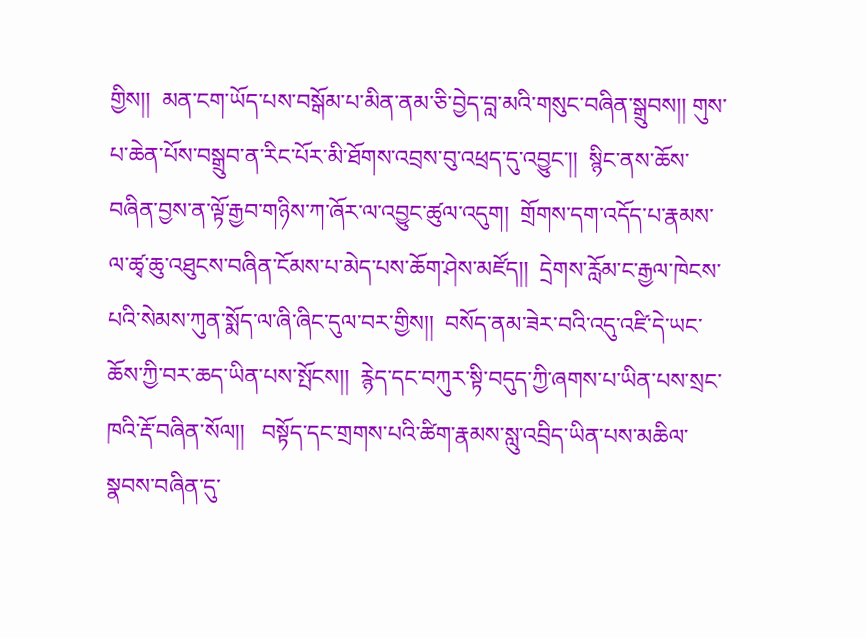གྱིས།།  མན་ངག་ཡོད་པས་བསྒོམ་པ་མིན་ནམ་ཅི་བྱེད་བླ་མའི་གསུང་བཞིན་སྒྲུབས།། གུས་པ་ཆེན་པོས་བསྒྲུབ་ན་རིང་པོར་མི་ཐོགས་འབྲས་བུ་འཕྲད་དུ་འབྱུང་།།  སྙིང་ནས་ཆོས་བཞིན་བྱས་ན་ལྟོ་རྒྱབ་གཉིས་ཀ་ཞོར་ལ་འབྱུང་ཚུལ་འདུག།  གྲོགས་དག་འདོད་པ་རྣམས་ལ་ཚྭ་ཆུ་འཐུངས་བཞིན་ངོམས་པ་མེད་པས་ཆོག་ཤེས་མཛོད།།  དྲེགས་རློམ་ང་རྒྱལ་ཁེངས་པའི་སེམས་ཀུན་སྨོད་ལ་ཞི་ཞིང་དུལ་བར་གྱིས།།  བསོད་ནམ་ཟེར་བའི་འདུ་འཛི་དེ་ཡང་ཆོས་ཀྱི་བར་ཆད་ཡིན་པས་སྤོངས།།  རྙེད་དང་བཀུར་སྟི་བདུད་ཀྱི་ཞགས་པ་ཡིན་པས་སྲང་ཁའི་རྡོ་བཞིན་སོལ།།   བསྟོད་དང་གྲགས་པའི་ཚིག་རྣམས་སླུ་འབྲིད་ཡིན་པས་མཆིལ་སྣབས་བཞིན་དུ་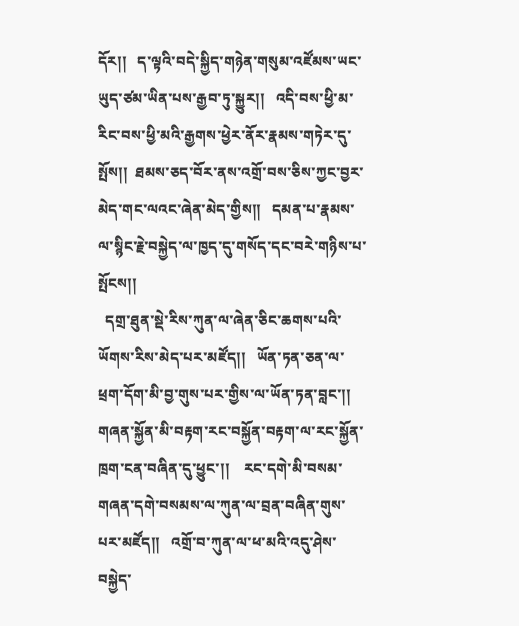དོར།།   ད་ལྟའི་བདེ་སྐྱིད་གཉེན་གསུམ་འཛོམས་ཡང་ཡུད་ཙམ་ཡིན་པས་རྒྱབ་ཏུ་སྐྱུར།།   འདི་བས་ཕྱི་མ་རིང་བས་ཕྱི་མའི་རྒྱགས་ཕྱེར་ནོར་རྣམས་གཏེར་དུ་སྤོས།།  ཐམས་ཅད་བོར་ནས་འགྲོ་བས་ཅིས་ཀྱང་བྱར་མེད་གང་ལའང་ཞེན་མེད་གྱིས།།   དམན་པ་རྣམས་ལ་སྙིང་རྗེ་བསྐྱེད་ལ་ཁྱད་དུ་གསོད་དང་བརེ་གཉིས་པ་སྤོངས།།
  དགྲ་ཐུན་སྡེ་རིས་ཀུན་ལ་ཞེན་ཅིང་ཆགས་པའི་ཡོགས་རིས་མེད་པར་མཛོད།།   ཡོན་ཏན་ཅན་ལ་ཕྲག་དོག་མི་བྱ་གུས་པར་གྱིས་ལ་ཡོན་ཏན་བླང་།།  གཞན་སྐྱོན་མི་བརྟག་རང་བསྐྱོན་བརྟག་ལ་རང་སྐྱོན་ཁྲག་ངན་བཞིན་དུ་ཕྱུང་།།    རང་དགེ་མི་བསམ་གཞན་དགེ་བསམས་ལ་ཀུན་ལ་བྲན་བཞིན་གུས་པར་མཛོད།།   འགྲོ་བ་ཀུན་ལ་ཕ་མའི་འདུ་ཤེས་བསྐྱེད་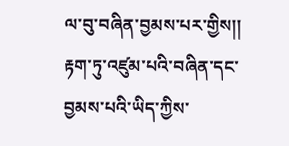ལ་བུ་བཞིན་བྱམས་པར་གྱིས།།  རྟག་ཏུ་འཛུམ་པའི་བཞིན་དང་བྱམས་པའི་ཡིད་ཀྱིས་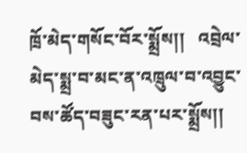ཁྲོ་མེད་གསོང་བོར་སྨྲོས།།   འབྲེལ་མེད་སྨྲ་བ་མང་ན་འཁྲུལ་བ་འབྱུང་བས་ཚོད་བཟུང་རན་པར་སྨྲོས།།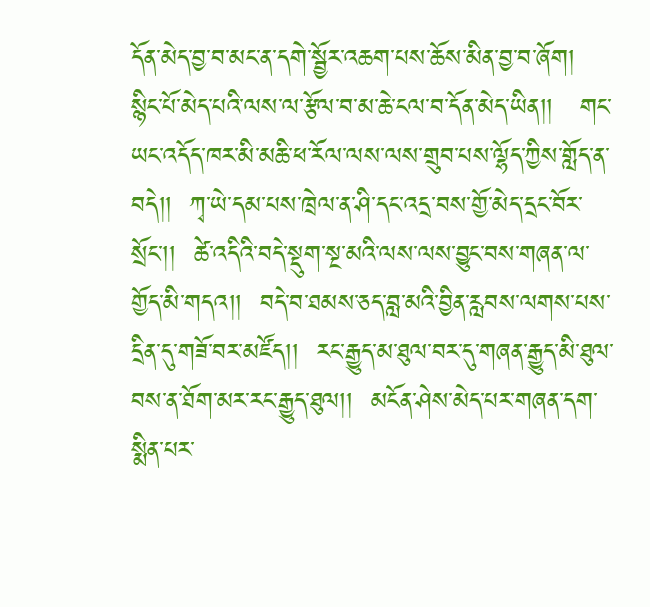དོན་མེད་བྱ་བ་མང་ན་དགེ་སྦྱོར་འཆག་པས་ཆོས་མིན་བྱ་བ་ཞོག།  སྙིང་པོ་མེད་པའི་ལས་ལ་རྩོལ་བ་མ་ཆེ་ངལ་བ་དོན་མེད་ཡིན།།   གང་ཡང་འདོད་ཁར་མི་མཆི་ཕ་རོལ་ལས་ལས་གྲུབ་པས་ལྷོད་ཀྱིས་གློད་ན་བདེ།།  ཀྭ་ཡེ་དམ་པས་ཁྲེལ་ན་ཤི་དང་འདྲ་བས་གྱོ་མེད་དྲང་བོར་སྲོང་།།  ཚེ་འདིའི་བདེ་སྡུག་སྔ་མའི་ལས་ལས་བྱུང་བས་གཞན་ལ་གྱོད་མི་གདའ།།  བདེ་བ་ཐམས་ཅད་བླ་མའི་བྱིན་རླབས་ལགས་པས་དྲིན་དུ་གཟོ་བར་མཛོད།།  རང་རྒྱུད་མ་ཐུལ་བར་དུ་གཞན་རྒྱུད་མི་ཐུལ་བས་ན་ཐོག་མར་རང་རྒྱུད་ཐུལ།།  མངོན་ཤེས་མེད་པར་གཞན་དག་སྨིན་པར་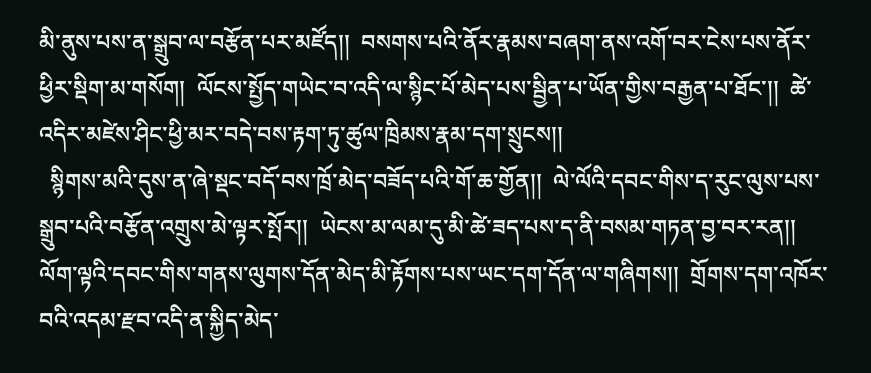མི་ནུས་པས་ན་སྒྲུབ་ལ་བརྩོན་པར་མཛོད།།  བསགས་པའི་ནོར་རྣམས་བཞག་ནས་འགོ་བར་ངེས་པས་ནོར་ཕྱིར་སྡིག་མ་གསོག།  ལོངས་སྤྱོད་གཡེང་བ་འདི་ལ་སྙིང་པོ་མེད་པས་སྦྱིན་པ་ཡོན་གྱིས་བརྒྱན་པ་ཐོང་།།  ཚེ་འདིར་མཛེས་ཤིང་ཕྱི་མར་བདེ་བས་རྟག་ཏུ་ཚུལ་ཁྲིམས་རྣམ་དག་སྲུངས།།
  སྙིགས་མའི་དུས་ན་ཞེ་སྡང་བདོ་བས་ཁྲོ་མེད་བཟོད་པའི་གོ་ཆ་གྱོན།།  ལེ་ལོའི་དབང་གིས་ད་རུང་ལུས་པས་སྒྲུབ་པའི་བརྩོན་འགྲུས་མེ་ལྟར་སྤོར།།  ཡེངས་མ་ལམ་དུ་མི་ཚེ་ཟད་པས་ད་ནི་བསམ་གཏན་བྱ་བར་རན།།  ལོག་ལྟའི་དབང་གིས་གནས་ལུགས་དོན་མེད་མི་རྟོགས་པས་ཡང་དག་དོན་ལ་གཞིགས།།  གྲོགས་དག་འཁོར་བའི་འདམ་རྫབ་འདི་ན་སྐྱིད་མེད་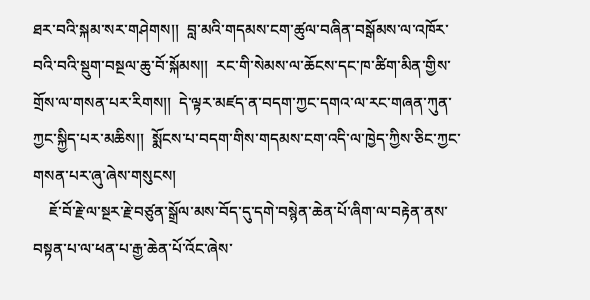ཐར་བའི་སྐམ་སར་གཤེགས།།  བླ་མའི་གདམས་ངག་ཚུལ་བཞིན་བསྒོམས་ལ་འཁོར་བའི་བའི་སྡུག་བསྔལ་ཆུ་བོ་སྐོམས།།  རང་གི་སེམས་ལ་ཆོངས་དང་ཁ་ཚིག་མིན་གྱིས་གྲོས་ལ་གསན་པར་རིགས།།  དེ་ལྟར་མཛད་ན་བདག་ཀྱང་དགའ་ལ་རང་གཞན་ཀུན་ཀྱང་སྐྱིད་པར་མཆིས།།  སྨོངས་པ་བདག་གིས་གདམས་ངག་འདི་ལ་ཁྱེད་ཀྱིས་ཅིང་ཀྱང་གསན་པར་ཞུ་ཞེས་གསུངས།
    ཇོ་བོ་རྗེ་ལ་སྔར་རྗེ་བཙུན་སྒྲོལ་མས་བོད་དུ་དགེ་བསྙེན་ཆེན་པོ་ཞིག་ལ་བརྟེན་ནས་བསྟན་པ་ལ་ཕན་པ་རྒྱ་ཆེན་པོ་འོང་ཞེས་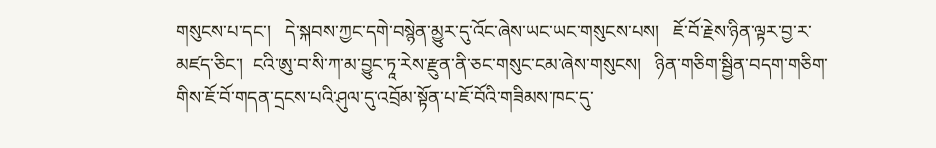གསུངས་པ་དང་།   དེ་སྐབས་ཀྱང་དགེ་བསྙེན་མྱུར་དུ་འོང་ཞེས་ཡང་ཡང་གསུངས་པས།   ཇོ་བོ་རྗེས་ཉིན་ལྟར་བྱ་ར་མཛད་ཅིང་།  ངའི་ཨུ་བ་སི་ཀ་མ་བྱུང་ཏཱ་རེས་རྫུན་ནི་ཅང་གསུང་ངམ་ཞེས་གསུངས།   ཉིན་གཅིག་སྦྱིན་བདག་གཅིག་གིས་ཇོ་བོ་གདན་དྲངས་པའི་ཤུལ་དུ་འབྲོམ་སྟོན་པ་ཇོ་བོའི་གཟིམས་ཁང་དུ་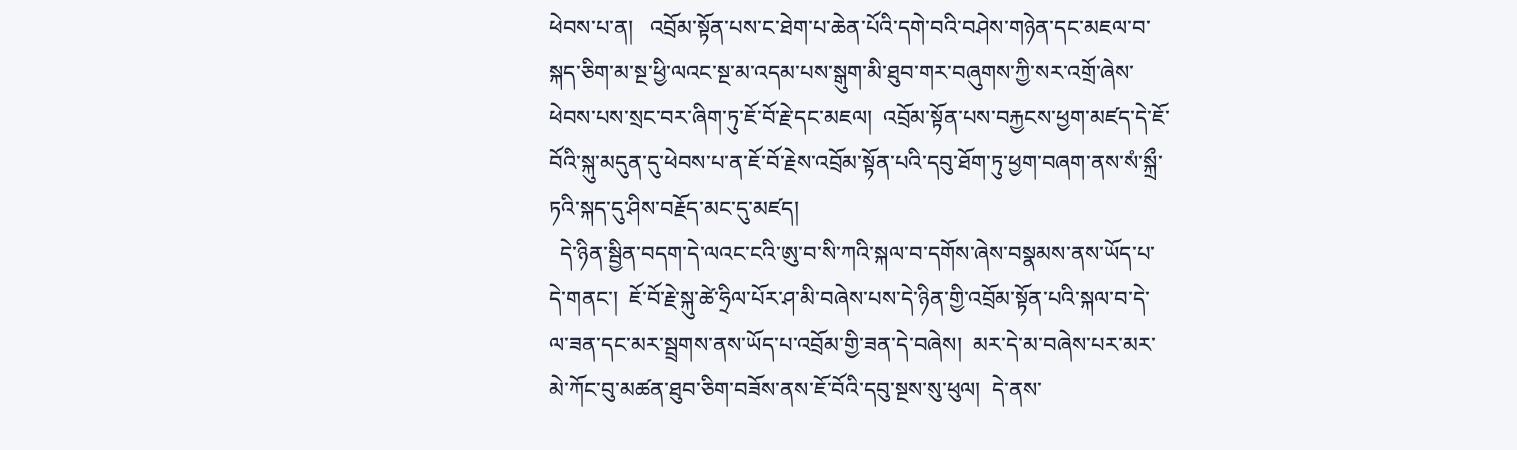ཕེབས་པ་ན།   འབྲོམ་སྟོན་པས་ང་ཐེག་པ་ཆེན་པོའི་དགེ་བའི་བཤེས་གཉེན་དང་མཇལ་བ་སྐད་ཅིག་མ་སྔ་ཕྱི་ལའང་སྔ་མ་འདམ་པས་སྒུག་མི་ཐུབ་གར་བཞུགས་ཀྱི་སར་འགྲོ་ཞེས་ཕེབས་པས་སྲང་བར་ཞིག་ཏུ་ཇོ་བོ་རྗེ་དང་མཇལ།  འབྲོམ་སྟོན་པས་བརྐྱངས་ཕྱག་མཛད་དེ་ཇོ་བོའི་སྐུ་མདུན་དུ་ཕེབས་པ་ན་ཇོ་བོ་རྗེས་འབྲོམ་སྟོན་པའི་དབུ་ཐོག་ཏུ་ཕྱག་བཞག་ནས་སཾ་སྐྲྀ་ཏའི་སྐད་དུ་ཤིས་བརྗོད་མང་དུ་མཛད།
  དེ་ཉིན་སྦྱིན་བདག་དེ་ལའང་ངའི་ཨུ་བ་སི་ཀའི་སྐལ་བ་དགོས་ཞེས་བསྣམས་ནས་ཡོད་པ་དེ་གནང་།  ཇོ་བོ་རྗེ་སྐུ་ཚེ་ཧྲིལ་པོར་ཤ་མི་བཞེས་པས་དེ་ཉིན་གྱི་འབྲོམ་སྟོན་པའི་སྐལ་བ་དེ་ལ་ཟན་དང་མར་སྦྲགས་ནས་ཡོད་པ་འབྲོམ་གྱི་ཟན་དེ་བཞེས།  མར་དེ་མ་བཞེས་པར་མར་མེ་ཀོང་བུ་མཚན་ཐུབ་ཅིག་བཟོས་ནས་ཇོ་བོའི་དབུ་སྔས་སུ་ཕུལ།  དེ་ནས་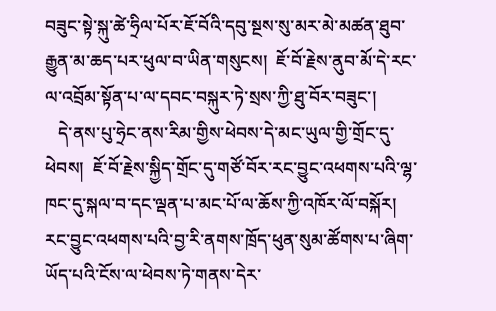བཟུང་སྟེ་སྐུ་ཚེ་ཧྲིལ་པོར་ཇོ་བོའི་དབུ་སྔས་སུ་མར་མེ་མཚན་ཐུབ་རྒྱུན་མ་ཆད་པར་ཕུལ་བ་ཡིན་གསུངས།  ཇོ་བོ་རྗེས་ནུབ་མོ་དེ་རང་ལ་འབྲོམ་སྟོན་པ་ལ་དབང་བསྐུར་ཏེ་སྲས་ཀྱི་ཐུ་བོར་བཟུང་།
   དེ་ནས་པུ་ཧྲེང་ནས་རིམ་གྱིས་ཕེབས་དེ་མང་ཡུལ་གྱི་གྲོང་དུ་ཕེབས།  ཇོ་བོ་རྗེས་སྐྱིད་གྲོང་དུ་གཙོ་བོར་རང་བྱུང་འཕགས་པའི་ལྷ་ཁང་དུ་སྐལ་བ་དང་ལྡན་པ་མང་པོ་ལ་ཆོས་ཀྱི་འཁོར་ལོ་བསྐོར།  རང་བྱུང་འཕགས་པའི་བྱ་རི་ནགས་ཁྲོད་ཕུན་སུམ་ཚོགས་པ་ཞིག་ཡོད་པའི་ངོས་ལ་ཕེབས་ཏེ་གནས་དེར་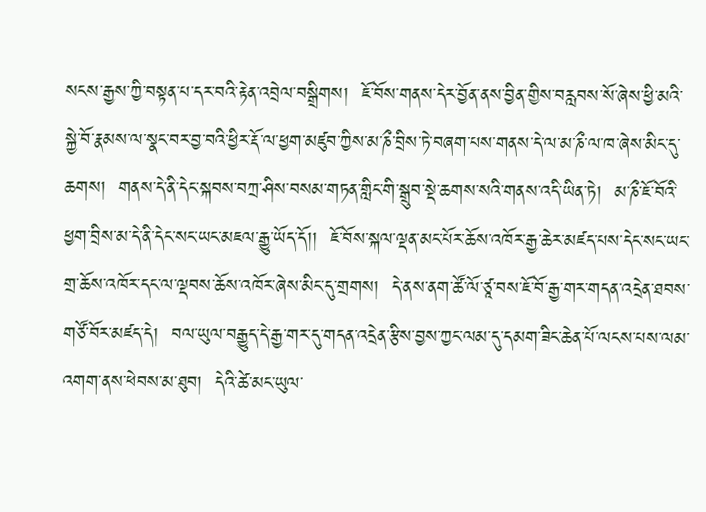སངས་རྒྱས་ཀྱི་བསྟན་པ་དར་བའི་རྟེན་འབྲེལ་བསྒྲིགས།  ཇོ་བོས་གནས་དེར་བྱོན་ནས་བྱིན་གྱིས་བརླབས་སོ་ཞེས་ཕྱི་མའི་སྐྱེ་བོ་རྣམས་ལ་སྣང་བར་བྱ་བའི་ཕྱིར་རྡོ་ལ་ཕྱག་མཛུབ་ཀྱིས་མ་ཎྀ་བྲིས་ཏེ་བཞག་པས་གནས་དེ་ལ་མ་ཎྀ་ལ་ཁ་ཞེས་མིང་དུ་ཆགས།  གནས་དེ་ནི་དེང་སྐབས་བཀྲ་ཤིས་བསམ་གཏན་གླིང་གི་སྒྲུབ་སྡེ་ཆགས་སའི་གནས་འདི་ཡིན་ཏེ།  མ་ཎྀ་ཇོ་བོའི་ཕྱག་བྲིས་མ་དེ་ནི་དེང་སང་ཡང་མཇལ་རྒྱུ་ཡོད་དོ།།  ཇོ་བོས་སྐལ་ལྡན་མང་པོར་ཆོས་འཁོར་རྒྱ་ཆེར་མཛད་པས་དེང་སང་ཡང་གྲ་ཆོས་འཁོར་དང་ལ་ལྡབས་ཆོས་འཁོར་ཞེས་མིང་དུ་གྲགས།  དེ་ནས་ནག་ཚོ་ལོ་ཙཱ་བས་ཇོ་བོ་རྒྱ་གར་གདན་འདྲེན་ཐབས་གཙོ་བོར་མཛད་དེ།  བལ་ཡུལ་བརྒྱུད་དེ་རྒྱ་གར་དུ་གདན་འདྲེན་རྩིས་བྱས་ཀྱང་ལམ་དུ་དམག་ཟིང་ཆེན་པོ་ལངས་པས་ལམ་འགག་ནས་ཕེབས་མ་ཐུབ།  དེའི་ཚེ་མང་ཡུལ་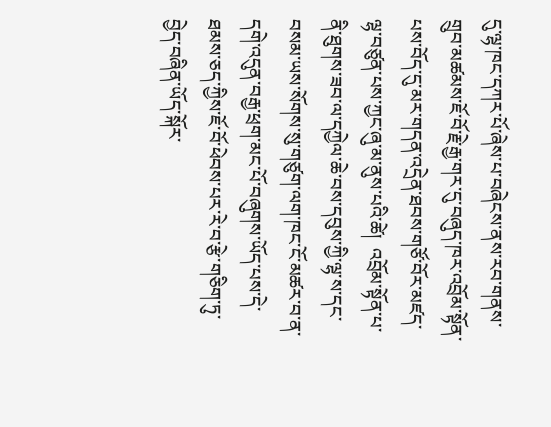དུ་ལྷ་ཁང་དཀར་པོ་ཞེས་པ་བཞེངས་ནས་རབ་གནས་གྲུབ་མཚམས་ཇོ་བོ་རྗེ་རྒྱ་གར་དུ་བཞུད་ཁར་འབྲོམ་སྟོན་པས་བོད་དུ་མར་གདན་འདྲེན་ཐབས་གཙོ་བོར་མཛད་ལྷ་བཙུན་པས་ཀྱང་ཞུ་མ་ནུས་པའི་ཚེ།  འབྲོམ་སྟོན་པ་ནི་ཐུགས་ཟབ་ལ་དཀྱེལ་ཆེ་བས་དབུས་ཀྱི་ལྷ་ས་དང་བསམ་ཡས་སོགས་སུ་གཙུག་ལག་ཁང་ངོ་མཚར་བ་ན་དགེ་འདུན་བརྒྱ་ཕྲག་མང་པོ་བཞུགས་ཡོད་པས་དེ་ཐམས་ཅད་ཀྱིས་ཇོ་བོ་ཕེབས་པར་རེ་བ་རྩེ་གཅིག་ཏུ་བྱེད་བཞིན་ཡོད་སྐོར་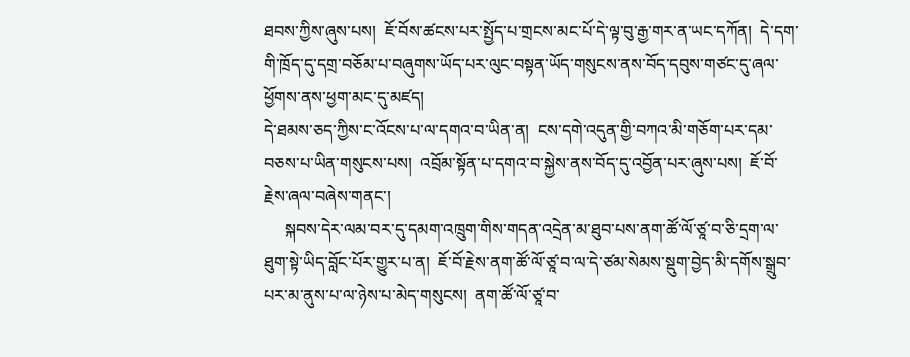ཐབས་ཀྱིས་ཞུས་པས།  ཇོ་བོས་ཚངས་པར་སྤྱོད་པ་གྲངས་མང་པོ་དེ་ལྟ་བུ་རྒྱ་གར་ན་ཡང་དཀོན།  དེ་དག་གི་ཁྲོད་དུ་དགྲ་བཅོམ་པ་བཞུགས་ཡོད་པར་ལུང་བསྟན་ཡོད་གསུངས་ནས་བོད་དབུས་གཙང་དུ་ཞལ་ཕྱོགས་ནས་ཕྱག་མང་དུ་མཛད།
དེ་ཐམས་ཅད་ཀྱིས་ང་འོངས་པ་ལ་དགའ་བ་ཡིན་ན།  ངས་དགེ་འདུན་གྱི་བཀའ་མི་གཅོག་པར་དམ་བཅས་པ་ཡིན་གསུངས་པས།  འབྲོམ་སྟོན་པ་དགའ་བ་སྐྱེས་ནས་བོད་དུ་འབྱོན་པར་ཞུས་པས།  ཇོ་བོ་རྗེས་ཞལ་བཞེས་གནང་།
     སྐབས་དེར་ལམ་བར་དུ་དམག་འཁྲུག་གིས་གདན་འདྲེན་མ་ཐུབ་པས་ནག་ཚོ་ལོ་ཙཱ་བ་ཅི་དྲག་ལ་ཐུག་སྟེ་ཡིད་བློང་པོར་གྱུར་པ་ན།  ཇོ་བོ་རྗེས་ནག་ཚོ་ལོ་ཙཱ་བ་ལ་དེ་ཙམ་སེམས་སྡུག་བྱེད་མི་དགོས་སྒྲུབ་པར་མ་ནུས་པ་ལ་ཉེས་པ་མེད་གསུངས།  ནག་ཚོ་ལོ་ཙཱ་བ་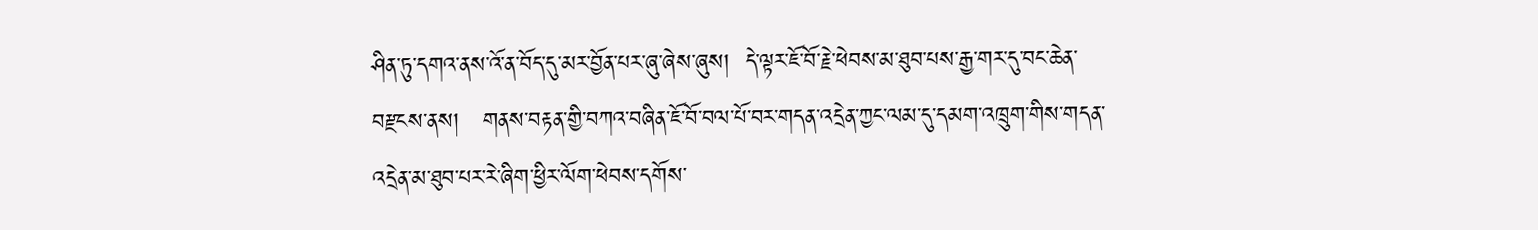ཤིན་ཏུ་དགའ་ནས་འོ་ན་བོད་དུ་མར་བྱོན་པར་ཞུ་ཞེས་ཞུས།  དེ་ལྟར་ཇོ་བོ་རྗེ་ཕེབས་མ་ཐུབ་པས་རྒྱ་གར་དུ་བང་ཆེན་བརྫངས་ནས།   གནས་བརྟན་གྱི་བཀའ་བཞིན་ཇོ་བོ་བལ་པོ་བར་གདན་འདྲེན་ཀྱང་ལམ་དུ་དམག་འཁྲུག་གིས་གདན་འདྲེན་མ་ཐུབ་པར་རེ་ཞིག་ཕྱིར་ལོག་ཕེབས་དགོས་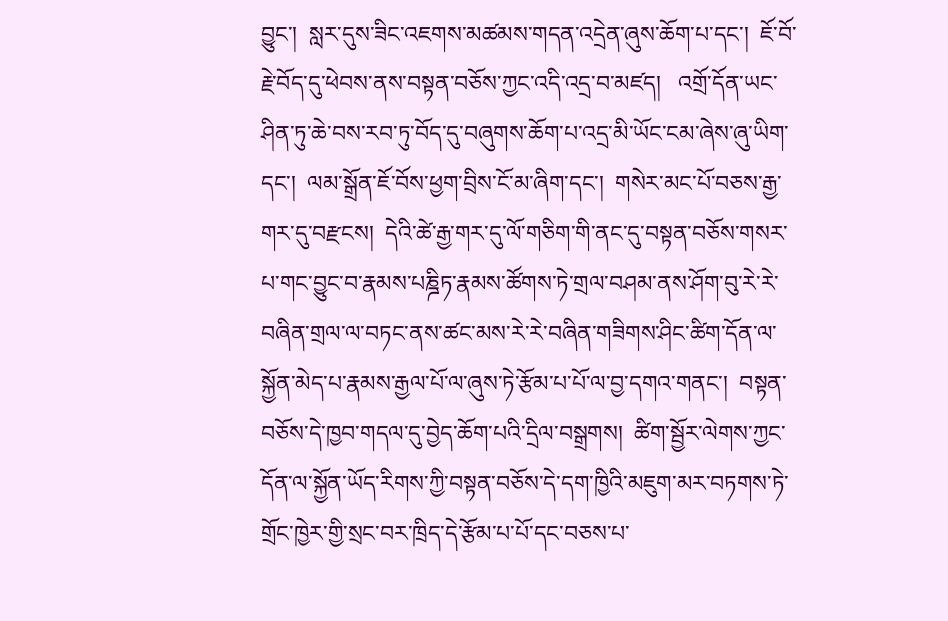བྱུང་།  སླར་དུས་ཟིང་འཇགས་མཚམས་གདན་འདྲེན་ཞུས་ཆོག་པ་དང་།  ཇོ་བོ་རྗེ་བོད་དུ་ཕེབས་ནས་བསྟན་བཅོས་ཀྱང་འདི་འདྲ་བ་མཛད།   འགྲོ་དོན་ཡང་ཤིན་ཏུ་ཆེ་བས་རབ་ཏུ་བོད་དུ་བཞུགས་ཆོག་པ་འདྲ་མི་ཡོང་ངམ་ཞེས་ཞུ་ཡིག་དང་།  ལམ་སྒྲོན་ཇོ་བོས་ཕྱག་བྲིས་ངོ་མ་ཞིག་དང་།  གསེར་མང་པོ་བཅས་རྒྱ་གར་དུ་བརྫངས།  དེའི་ཚེ་རྒྱ་གར་དུ་ལོ་གཅིག་གི་ནང་དུ་བསྟན་བཅོས་གསར་པ་གང་བྱུང་བ་རྣམས་པཎྜིཏ་རྣམས་ཚོགས་ཏེ་གྲལ་བཤམ་ནས་ཤོག་བུ་རེ་རེ་བཞིན་གྲལ་ལ་བཏང་ནས་ཚང་མས་རེ་རེ་བཞིན་གཟིགས་ཤིང་ཚིག་དོན་ལ་སྐྱོན་མེད་པ་རྣམས་རྒྱལ་པོ་ལ་ཞུས་ཏེ་རྩོམ་པ་པོ་ལ་བྱ་དགའ་གནང་།  བསྟན་བཅོས་དེ་ཁྱབ་གདལ་དུ་བྱེད་ཆོག་པའི་དྲིལ་བསྒྲགས།  ཚིག་སྦྱོར་ལེགས་ཀྱང་དོན་ལ་སྐྱོན་ཡོད་རིགས་ཀྱི་བསྟན་བཅོས་དེ་དག་ཁྱིའི་མཇུག་མར་བཏགས་ཏེ་གྲོང་ཁྱེར་གྱི་སྲང་བར་ཁྲིད་དེ་རྩོམ་པ་པོ་དང་བཅས་པ་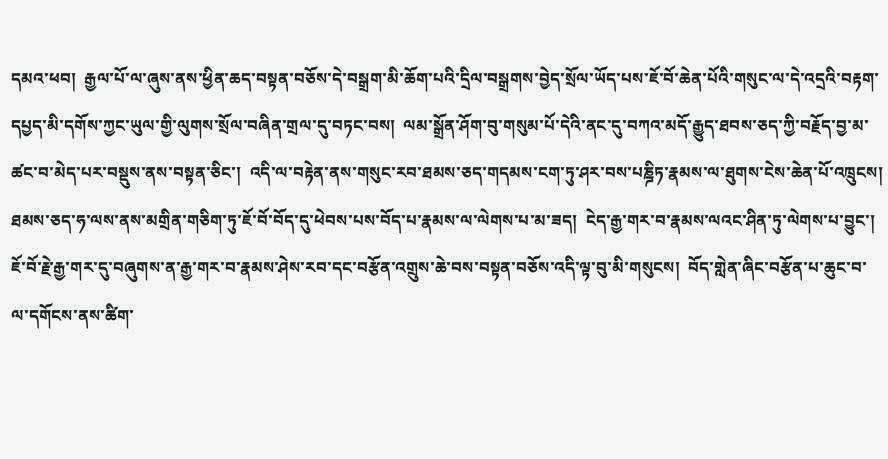དམའ་ཕབ།  རྒྱལ་པོ་ལ་ཞུས་ནས་ཕྱིན་ཆད་བསྟན་བཅོས་དེ་བསྒྲག་མི་ཆོག་པའི་དྲིལ་བསྒྲགས་བྱེད་སྲོལ་ཡོད་པས་ཇོ་བོ་ཆེན་པོའི་གསུང་ལ་དེ་འདྲའི་བརྟག་དཔྱད་མི་དགོས་ཀྱང་ཡུལ་གྱི་ལུགས་སྲོལ་བཞིན་གྲལ་དུ་བཏང་བས།  ལམ་སྒྲོན་ཤོག་བུ་གསུམ་པོ་དེའི་ནང་དུ་བཀའ་མདོ་རྒྱུད་ཐབས་ཅད་ཀྱི་བརྗོད་བྱ་མ་ཚང་བ་མེད་པར་བསྡུས་ནས་བསྟན་ཅིང་།  འདི་ལ་བརྟེན་ནས་གསུང་རབ་ཐམས་ཅད་གདམས་ངག་ཏུ་ཤར་བས་པཎྜིཏ་རྣམས་ལ་ཐུགས་ངེས་ཆེན་པོ་འཁྲུངས།  ཐམས་ཅད་ཧ་ལས་ནས་མགྲིན་གཅིག་ཏུ་ཇོ་བོ་བོད་དུ་ཕེབས་པས་བོད་པ་རྣམས་ལ་ལེགས་པ་མ་ཟད།  ངེད་རྒྱ་གར་བ་རྣམས་ལའང་ཤིན་ཏུ་ལེགས་པ་བྱུང་།  ཇོ་བོ་རྗེ་རྒྱ་གར་དུ་བཞུགས་ན་རྒྱ་གར་བ་རྣམས་ཤེས་རབ་དང་བརྩོན་འགྲུས་ཆེ་བས་བསྟན་བཅོས་འདི་ལྟ་བུ་མི་གསུངས།  བོད་གླེན་ཞིང་བརྩོན་པ་ཆུང་བ་ལ་དགོངས་ནས་ཚིག་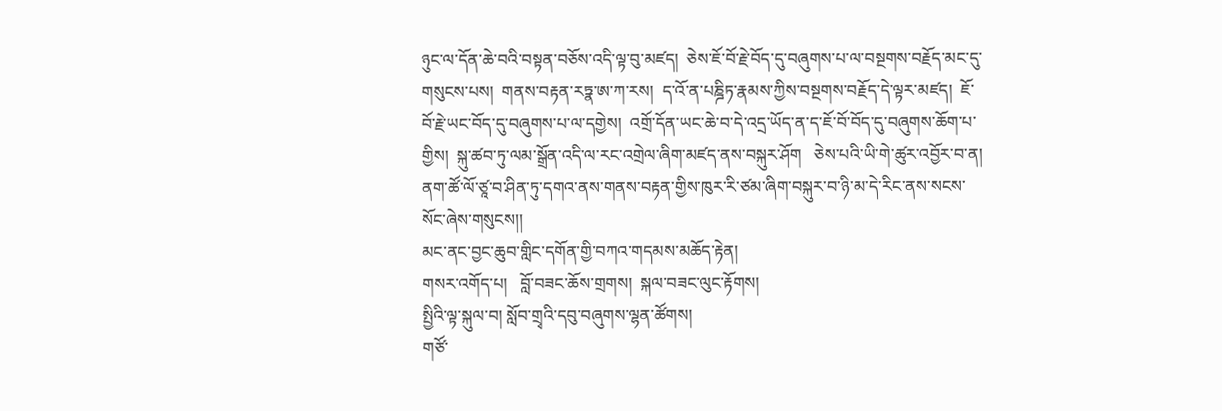ཉུང་ལ་དོན་ཆེ་བའི་བསྟན་བཅོས་འདི་ལྟ་བུ་མཛད།  ཅེས་ཇོ་བོ་རྗེ་བོད་དུ་བཞུགས་པ་ལ་བསྔགས་བརྗོད་མང་དུ་གསུངས་པས།  གནས་བརྟན་རཏྣ་ཨ་ཀ་རས།  ད་འོ་ན་པཎྜིཏ་རྣམས་ཀྱིས་བསྔགས་བརྗོད་དེ་ལྟར་མཛད།  ཇོ་བོ་རྗེ་ཡང་བོད་དུ་བཞུགས་པ་ལ་དགྱེས།  འགྲོ་དོན་ཡང་ཆེ་བ་དེ་འདྲ་ཡོད་ན་ད་ཇོ་བོ་བོད་དུ་བཞུགས་ཆོག་པ་གྱིས།  སྐུ་ཚབ་ཏུ་ལམ་སྒྲོན་འདི་ལ་རང་འགྲེལ་ཞིག་མཛད་ནས་བསྐུར་ཤོག   ཅེས་པའི་ཡི་གེ་ཚུར་འབྱོར་བ་ན།  ནག་ཚོ་ལོ་ཙཱ་བ་ཤིན་ཏུ་དགའ་ནས་གནས་བརྟན་གྱིས་ཁུར་རི་ཙམ་ཞིག་བསྐུར་བ་ཉི་མ་དེ་རིང་ནས་སངས་སོང་ཞེས་གསུངས།།
མང་ནང་བྱང་ཆུབ་གླིང་དགོན་གྱི་བཀའ་གདམས་མཆོད་རྟེན།
གསར་འགོད་པ།   བློ་བཟང་ཆོས་གྲགས།  སྐལ་བཟང་ལུང་རྟོགས།
སྤྱིའི་ལྟ་སྐུལ་བ། སློབ་གྲྭའི་དབུ་བཞུགས་ལྷན་ཚོགས།
གཙོ་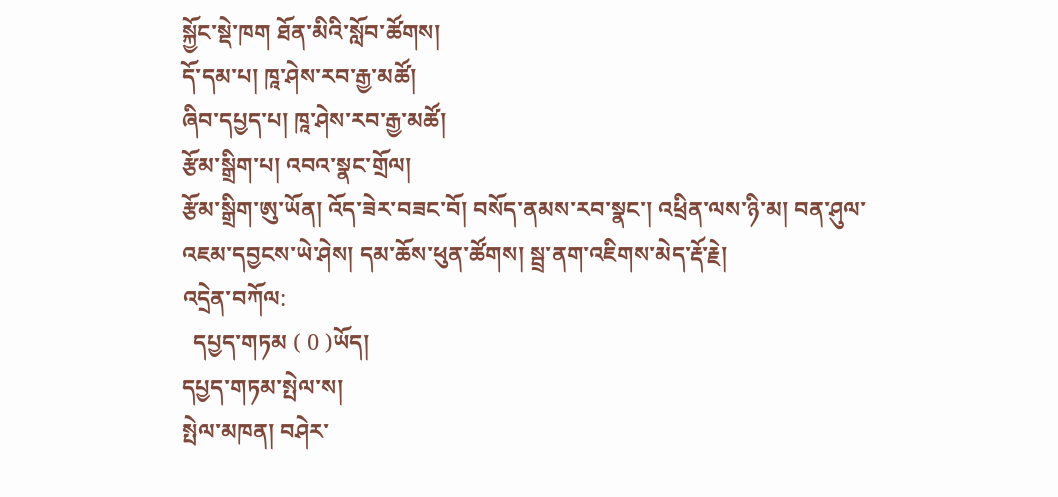སྐྱོང་སྡེ་ཁག ཐོན་མིའི་སློབ་ཚོགས།
དོ་དམ་པ། ཁཱ་ཤེས་རབ་རྒྱ་མཚོ།
ཞིབ་དཔྱད་པ། ཁཱ་ཤེས་རབ་རྒྱ་མཚོ།
རྩོམ་སྒྲིག་པ། འབའ་སྣང་གྲོལ།
རྩོམ་སྒྲིག་ཨུ་ཡོན། འོད་ཟེར་བཟང་བོ། བསོད་ནམས་རབ་སྣང་། འཕྲིན་ལས་ཉི་མ། བན་ཤུལ་འཇམ་དབྱངས་ཡེ་ཤེས། དམ་ཆོས་ཕུན་ཚོགས། སྦྲ་ནག་འཇིགས་མེད་རྡོ་རྗེ།
འདྲེན་བཀོལ:
  དཔྱད་གཏམ ( 0 )ཡོད།
དཔྱད་གཏམ་སྤེལ་ས།
སྤེལ་མཁན། བཤེར་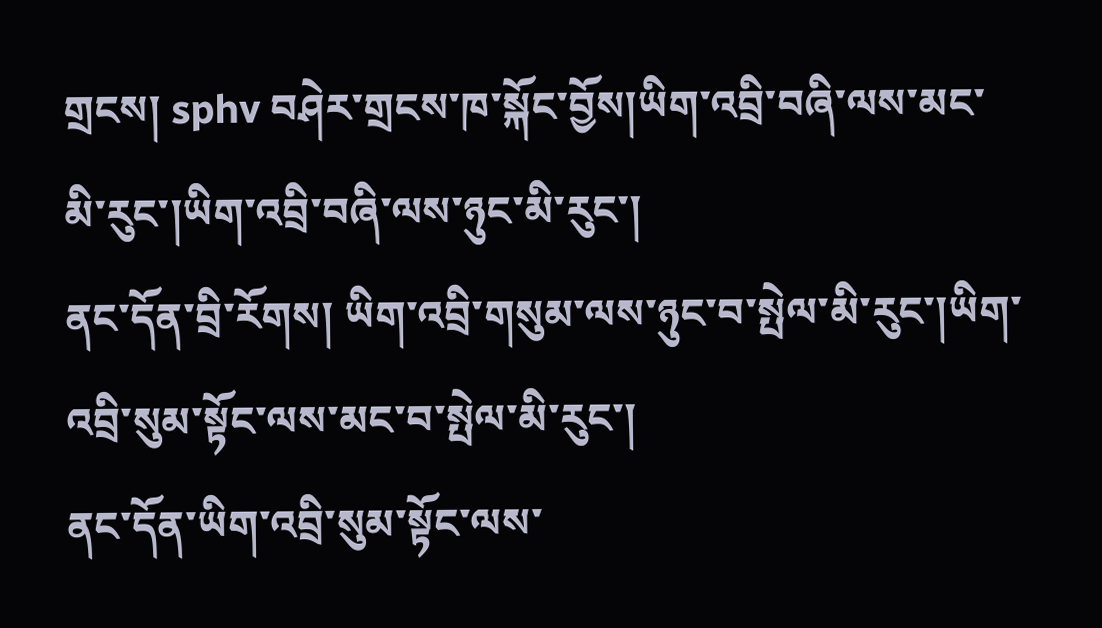གྲངས། sphv བཤེར་གྲངས་ཁ་སྐོང་བྱོས།ཡིག་འབྲི་བཞི་ལས་མང་མི་རུང་།ཡིག་འབྲི་བཞི་ལས་ཉུང་མི་རུང་།
ནང་དོན་བྲི་རོགས། ཡིག་འབྲི་གསུམ་ལས་ཉུང་བ་སྤེལ་མི་རུང་།ཡིག་འབྲི་སུམ་སྟོང་ལས་མང་བ་སྤེལ་མི་རུང་།
ནང་དོན་ཡིག་འབྲི་སུམ་སྟོང་ལས་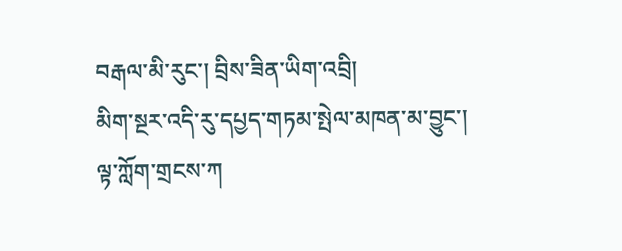བརྒལ་མི་རུང་། བྲིས་ཟིན་ཡིག་འབྲི།
མིག་སྔར་འདི་རུ་དཔྱད་གཏམ་སྤེལ་མཁན་མ་བྱུང་།
ལྟ་ཀློག་གྲངས་ཀ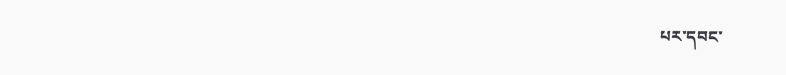པར་དབང་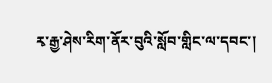རྭ་རྒྱ་ཤེས་རིག་ནོར་བུའི་སློབ་གླིང་ལ་དབང་།